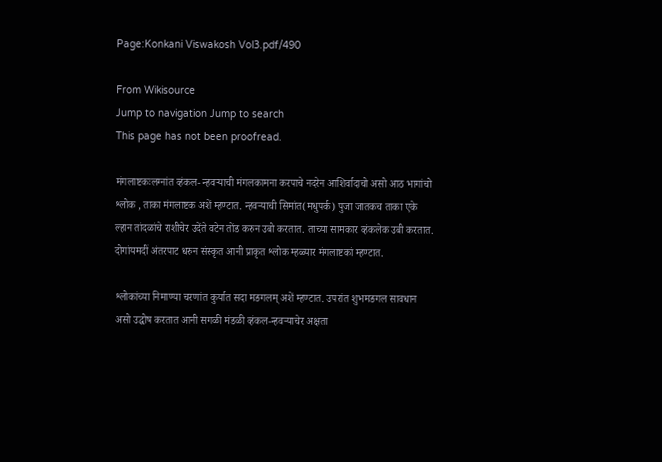Page:Konkani Viswakosh Vol3.pdf/490

From Wikisource
Jump to navigation Jump to search
This page has not been proofread.

मंगलाष्टकःलग्नांत व्हंकल- न्हवऱ्याची मंगलकामना करपाचे नदरेन आशिर्वादाचो असो आठ भागांचो श्लोक , ताका मंगलाष्टक अशें म्हण्टात. न्हवऱ्याची सिमांत(मधुपर्क) पुजा जातकच ताका एके ल्हान तांदळांचे राशीचेर उदेंते वटेन तोंड करुन उबो करतात. ताच्या सामकार व्हंकलेक उबी करतात. दोगांयमदीं अंतरपाट धरुन संस्कृत आनी प्राकृत श्लोक म्हळ्यार मंगलाष्टकां म्हण्टात.

श्लोकांच्या निमाण्या चरणांत कुर्यात सदा मङगलम् अशें म्हण्टात. उपरांत शुभमङगल सावधान असो उद्घोष करतात आनी सगळी मंडळी व्हंकल-न्हवऱ्याचेर अक्षता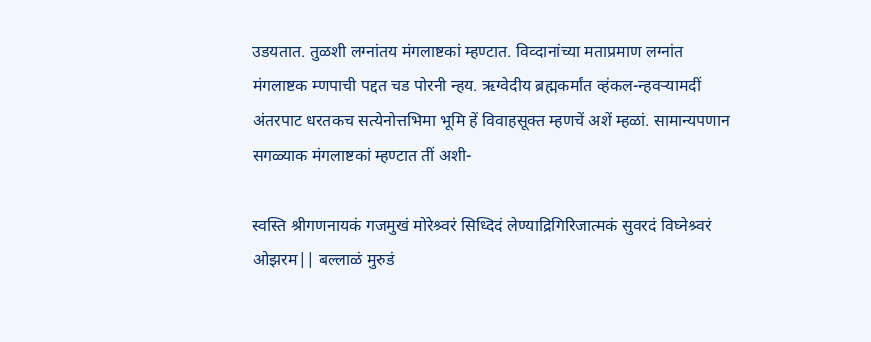उडयतात. तुळशी लग्नांतय मंगलाष्टकां म्हण्टात. विव्दानांच्या मताप्रमाण लग्नांत मंगलाष्टक म्णपाची पद्दत चड पोरनी न्हय. ऋग्वेदीय ब्रह्मकर्मांत व्हंकल-न्हवऱ्यामदीं अंतरपाट धरतकच सत्येनोत्तभिमा भूमि हें विवाहसूक्त म्हणचें अशें म्हळां. सामान्यपणान सगळ्याक मंगलाष्टकां म्हण्टात तीं अशी-

स्वस्ति श्रीगणनायकं गजमुखं मोरेश्र्वरं सिध्दिदं लेण्याद्रिगिरिजात्मकं सुवरदं विघ्नेश्र्वरं ओझरम|| बल्लाळं मुरुडं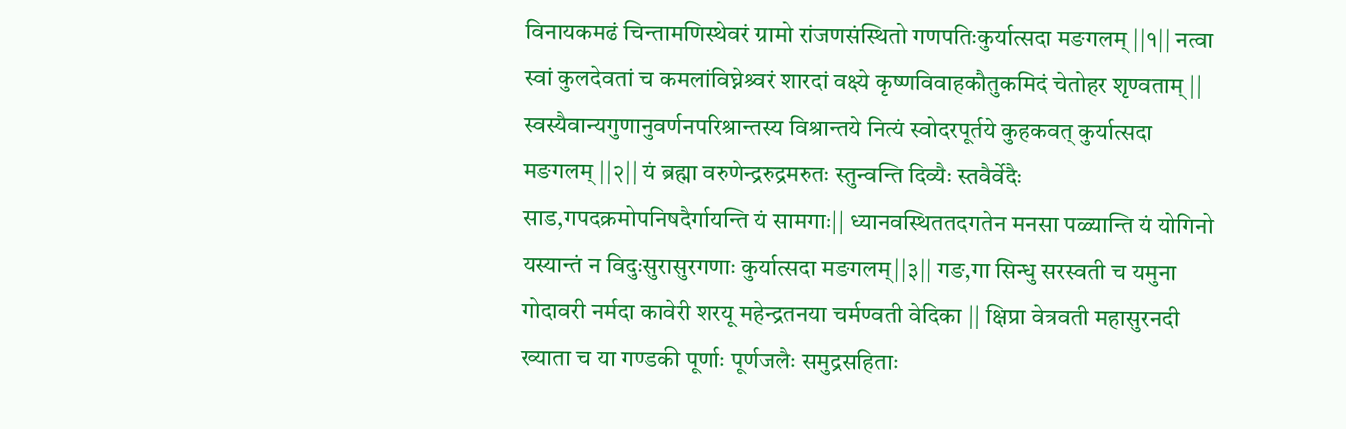विनायकमढं चिन्तामणिस्थेवरं ग्रामो रांजणसंस्थितो गणपतिःकुर्यात्सदा मङगलम् ||१|| नत्वा स्वां कुलदेवतां च कमलांविघ्नेश्र्वरं शारदां वक्ष्ये कृष्णविवाहकौतुकमिदं चेतोहर शृण्वताम् || स्वस्यैवान्यगुणानुवर्णनपरिश्रान्तस्य विश्रान्तये नित्यं स्वोदरपूर्तये कुहकवत् कुर्यात्सदा मङगलम् ||२|| यं ब्रह्मा वरुणेन्द्ररुद्रमरुतः स्तुन्वन्ति दिव्यैः स्तवैर्वेदैः साड,गपदक्रमोपनिषदैर्गायन्ति यं सामगाः|| ध्यानवस्थिततदगतेन मनसा पळ्यान्ति यं योगिनो यस्यान्तं न विदुःसुरासुरगणाः कुर्यात्सदा मङगलम्||३|| गङ,गा सिन्धु सरस्वती च यमुना गोदावरी नर्मदा कावेरी शरयू महेन्द्रतनया चर्मण्वती वेदिका || क्षिप्रा वेत्रवती महासुरनदी ख्याता च या गण्डकी पूर्णाः पूर्णजलैः समुद्रसहिताः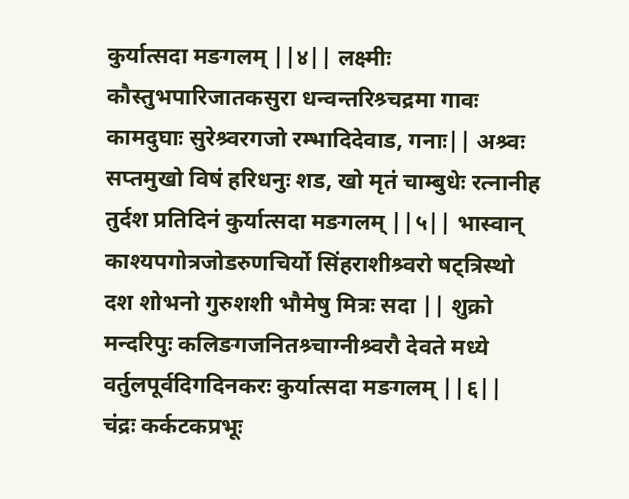कुर्यात्सदा मङगलम् ||४|| लक्ष्मीः कौस्तुभपारिजातकसुरा धन्वन्तरिश्र्चद्रमा गावः कामदुघाः सुरेश्र्वरगजो रम्भादिदेवाड, गनाः|| अश्र्वः सप्तमुखो विषं हरिधनुः शड, खो मृतं चाम्बुधेः रत्नानीह तुर्दश प्रतिदिनं कुर्यात्सदा मङगलम् ||५|| भास्वान् काश्यपगोत्रजोडरुणचिर्यो सिंहराशीश्र्वरो षट्त्रिस्थो दश शोभनो गुरुशशी भौमेषु मित्रः सदा || शुक्रो मन्दरिपुः कलिङगजनितश्र्चाग्नीश्र्वरौ देवते मध्ये वर्तुलपूर्वदिगदिनकरः कुर्यात्सदा मङगलम् ||६|| चंद्रः कर्कटकप्रभूः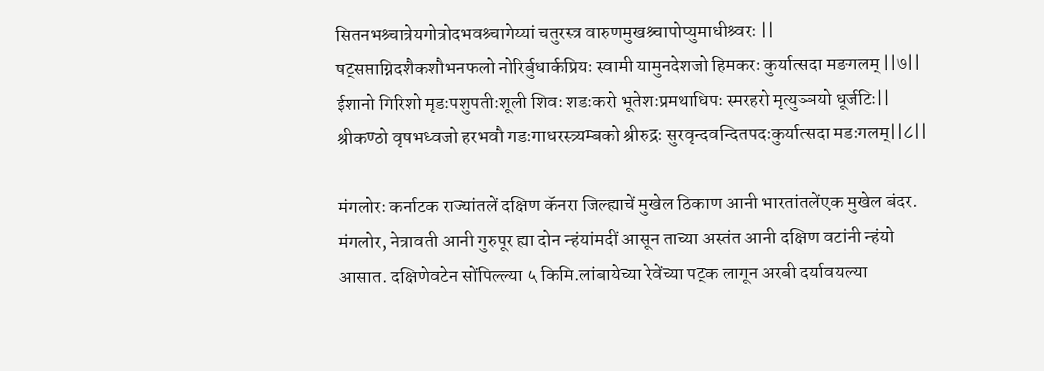सितनभश्र्चात्रेयगोत्रोदभवश्र्चागेय्यां चतुरस्त्र वारुणमुखश्र्चापोप्युमाधीश्र्वरः || षट्सप्ताग्निदशैकशौभनफलो नोरिर्बुधार्कप्रियः स्वामी यामुनदेशजो हिमकरः कुर्यात्सदा मङगलम् ||७|| ईशानो गिरिशो मृडःपशुपतीःशूली शिवः शडःकरो भूतेशःप्रमथाधिपः स्मरहरो मृत्युञ्ञयो धूर्जटिः|| श्रीकण्ठो वृषभध्वजो हरभवौ गडःगाधरस्त्र्यम्बको श्रीरुद्रः सुरवृन्दवन्दितपदःकुर्यात्सदा मडःगलम्||८||

मंगलोरः कर्नाटक राज्यांतलें दक्षिण कॅनरा जिल्ह्याचें मुखेल ठिकाण आनी भारतांतलेंएक मुखेल बंदर. मंगलोर, नेत्रावती आनी गुरुपूर ह्या दोन न्हंयांमदीं आसून ताच्या अस्तंत आनी दक्षिण वटांनी न्हंयो आसात. दक्षिणेवटेन सोंपिल्ल्या ५ किमि.लांबायेच्या रेवेंच्या पट्क लागून अरबी दर्यावयल्या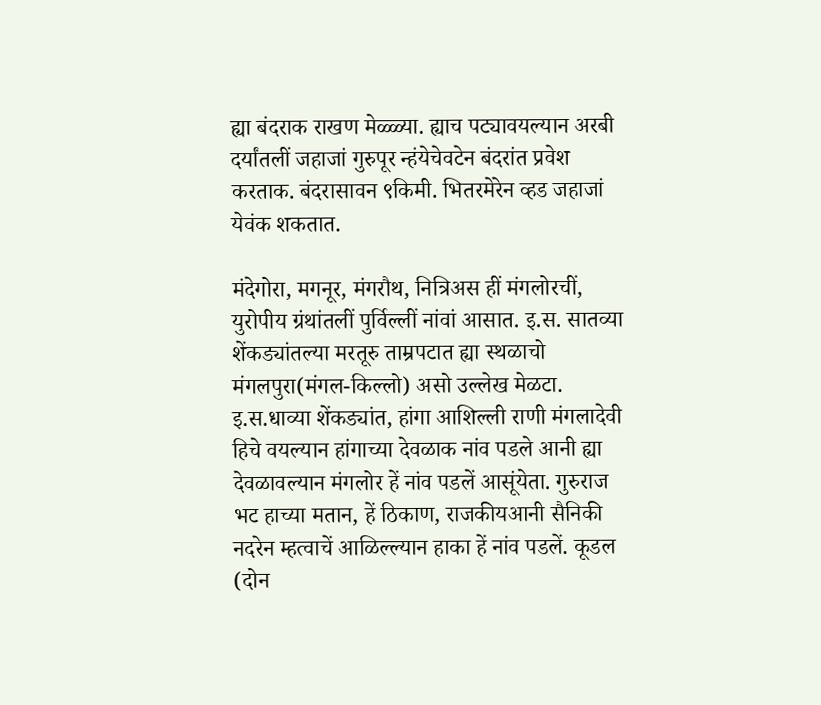ह्या बंदराक राखण मेळ्ळ्या. ह्याच पट्यावयल्यान अरबी दर्यांतलीं जहाजां गुरुपूर न्हंयेचेवटेन बंदरांत प्रवेश करताक. बंदरासावन ९किमी. भितरमेरेन व्हड जहाजां येवंक शकतात.

मंदेगोरा, मगनूर, मंगरौथ, नित्रिअस हीं मंगलोरचीं, युरोपीय ग्रंथांतलीं पुर्विल्लीं नांवां आसात. इ.स. सातव्या शेंकड्यांतल्या मरतूरु ताम्रपटात ह्या स्थळाचो मंगलपुरा(मंगल-किल्लो) असो उल्लेख मेळटा. इ.स.धाव्या शेंकड्यांत, हांगा आशिल्ली राणी मंगलादेवी हिचे वयल्यान हांगाच्या देवळाक नांव पडले आनी ह्या देवळावल्यान मंगलोर हें नांव पडलें आसूंयेता. गुरुराज भट हाच्या मतान, हें ठिकाण, राजकीयआनी सैनिकी नदरेन म्हत्वाचें आळिल्ल्यान हाका हें नांव पडलें. कूडल (दोन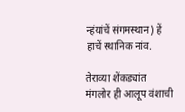न्हंयांचें संगमस्थान) हें हाचें स्थानिक नांव.

तेराव्या शेंकड्यांत मंगलोर ही आलूप वंशाची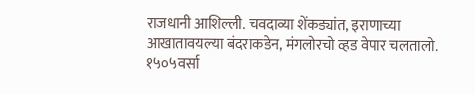राजधानी आशिल्ली. चवदाव्या शेंकड्यांत, इराणाच्या आखातावयल्या बंदराकडेन, मंगलोरचो व्हड वेपार चलतालो. १५०५वर्सा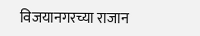विजयानगरच्या राजान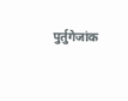पुर्तुगेजांक